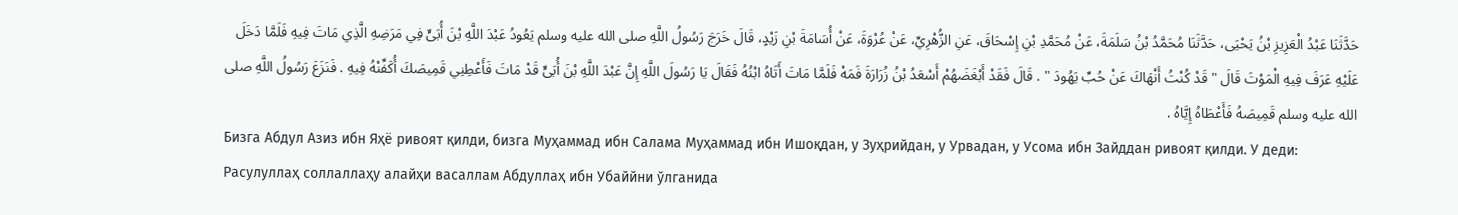حَدَّثَنَا عَبْدُ الْعَزِيزِ بْنُ يَحْيَى، حَدَّثَنَا مُحَمَّدُ بْنُ سَلَمَةَ، عَنْ مُحَمَّدِ بْنِ إِسْحَاقَ، عَنِ الزُّهْرِيِّ، عَنْ عُرْوَةَ، عَنْ أُسَامَةَ بْنِ زَيْدٍ، قَالَ خَرَجَ رَسُولُ اللَّهِ صلى الله عليه وسلم يَعُودُ عَبْدَ اللَّهِ بْنَ أُبَىٍّ فِي مَرَضِهِ الَّذِي مَاتَ فِيهِ فَلَمَّا دَخَلَ عَلَيْهِ عَرَفَ فِيهِ الْمَوْتَ قَالَ " قَدْ كُنْتُ أَنْهَاكَ عَنْ حُبِّ يَهُودَ " . قَالَ فَقَدْ أَبْغَضَهُمْ أَسْعَدُ بْنُ زُرَارَةَ فَمَهْ فَلَمَّا مَاتَ أَتَاهُ ابْنُهُ فَقَالَ يَا رَسُولَ اللَّهِ إِنَّ عَبْدَ اللَّهِ بْنَ أُبَىٍّ قَدْ مَاتَ فَأَعْطِنِي قَمِيصَكَ أُكَفِّنْهُ فِيهِ . فَنَزَعَ رَسُولُ اللَّهِ صلى الله عليه وسلم قَمِيصَهُ فَأَعْطَاهُ إِيَّاهُ .
Бизга Абдул Азиз ибн Яҳё ривоят қилди, бизга Муҳаммад ибн Салама Муҳаммад ибн Ишоқдан, у Зуҳрийдан, у Урвадан, у Усома ибн Зайддан ривоят қилди. У деди: Расулуллаҳ соллаллаҳу алайҳи васаллам Абдуллаҳ ибн Убаййни ўлганида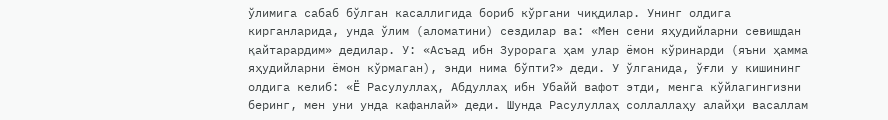ўлимига сабаб бўлган касаллигида бориб кўргани чиқдилар. Унинг олдига кирганларида, унда ўлим (аломатини) сездилар ва: «Мен сени яҳудийларни севишдан қайтарардим» дедилар. У: «Асъад ибн Зурорага ҳам улар ёмон кўринарди (яъни ҳамма яҳудийларни ёмон кўрмаган), энди нима бўпти?» деди. У ўлганида, ўғли у кишининг олдига келиб: «Ё Расулуллаҳ, Абдуллаҳ ибн Убайй вафот этди, менга кўйлагингизни беринг, мен уни унда кафанлай» деди. Шунда Расулуллаҳ соллаллаҳу алайҳи васаллам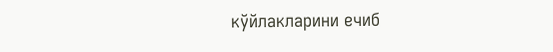кўйлакларини ечиб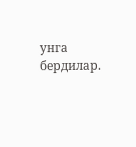унга бердилар.